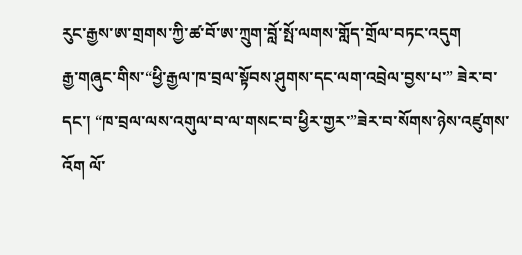རུང་རྒྱས་ཨ་གྲགས་ཀྱི་ཚ་བོ་ཨ་ཀྲུག་བློ་སྤོ་ལགས་གློད་གྲོལ་བཏང་འདུག
རྒྱ་གཞུང་གིས་“ཕྱི་རྒྱལ་ཁ་བྲལ་སྟོབས་ཤུགས་དང་ལག་འབྲེལ་བྱས་པ་” ཟེར་བ་དང་། “ཁ་བྲལ་ལས་འགུལ་བ་ལ་གསང་བ་ཕྱིར་གྱར་”ཟེར་བ་སོགས་ཉེས་འཛུགས་འོག ལོ་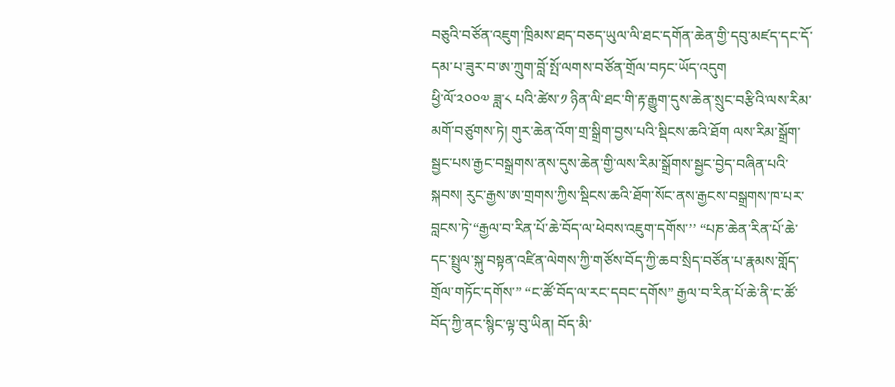བཅུའི་བཙོན་འཇུག་ཁྲིམས་ཐད་བཅད་ཡུལ་ལི་ཐང་དགོན་ཆེན་གྱི་དབུ་མཛད་དང་དོ་དམ་པ་ཟུར་བ་ཨ་ཀྲུག་བློ་སྤོ་ལགས་བཙོན་གྲོལ་བཏང་ཡོད་འདུག
ཕྱི་ལོ་༢༠༠༧ ཟླ་༨ པའི་ཚེས་༡ ཉིན་ལི་ཐང་གི་རྟ་རྒྱུག་དུས་ཆེན་སྲུང་བརྩིའི་ལས་རིམ་མགོ་བཙུགས་ཏེ། གུར་ཆེན་འོག་གྲ་སྒྲིག་བྱས་པའི་སྡིངས་ཆའི་ཐོག ལས་རིམ་སྒྲོག་སྦྱང་པས་རྒྱང་བསྒྲགས་ནས་དུས་ཆེན་གྱི་ལས་རིམ་སྒྲོགས་སྦྱང་བྱེད་བཞིན་པའི་སྐབས། རུང་རྒྱས་ཨ་གྲགས་ཀྱིས་སྡིངས་ཆའི་ཐོག་སོང་ནས་རྒྱངས་བསྒྲགས་ཁ་པར་བླངས་ཏེ་“རྒྱལ་བ་རིན་པོ་ཆེ་བོད་ལ་ཕེབས་འཇུག་དགོས་’’ “པཎ་ཆེན་རིན་པོ་ཆེ་དང་སྤྲུལ་སྐུ་བསྟན་འཛིན་ལེགས་ཀྱི་གཙོས་བོད་ཀྱི་ཆབ་སྲིད་བཙོན་པ་རྣམས་གློད་གྲོལ་གཏོང་དགོས་” “ང་ཚོ་བོད་ལ་རང་དབང་དགོས” རྒྱལ་བ་རིན་པོ་ཆེ་ནི་ང་ཚོ་བོད་ཀྱི་ནང་སྙིང་ལྟ་བུ་ཡིན། བོད་མི་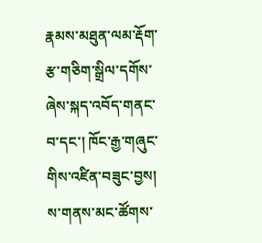རྣམས་མཐུན་ལམ་རྡོག་རྩ་གཅིག་སྒྲིལ་དགོས་ཞེས་སྐད་འབོད་གནང་བ་དང་། ཁོང་རྒྱ་གཞུང་གིས་འཛིན་བཟུང་བྱས། ས་གནས་མང་ཚོགས་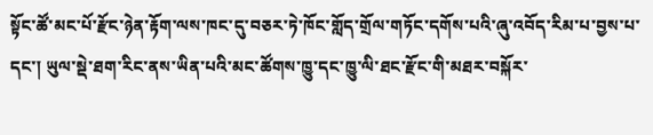སྟོང་ཚོ་མང་པོ་རྫོང་ཉེན་རྟོག་ལས་ཁང་དུ་བཅར་ཏེ་ཁོང་གློད་གྲོལ་གཏོང་དགོས་པའི་ཞུ་འབོད་རིམ་པ་བྱས་པ་དང་། ཡུལ་སྡེ་ཐག་རིང་ནས་ཡིན་པའི་མང་ཚོགས་ཁྱུ་དང་ཁྱུ་ལི་ཐང་རྫོང་གི་མཐར་བསྐོར་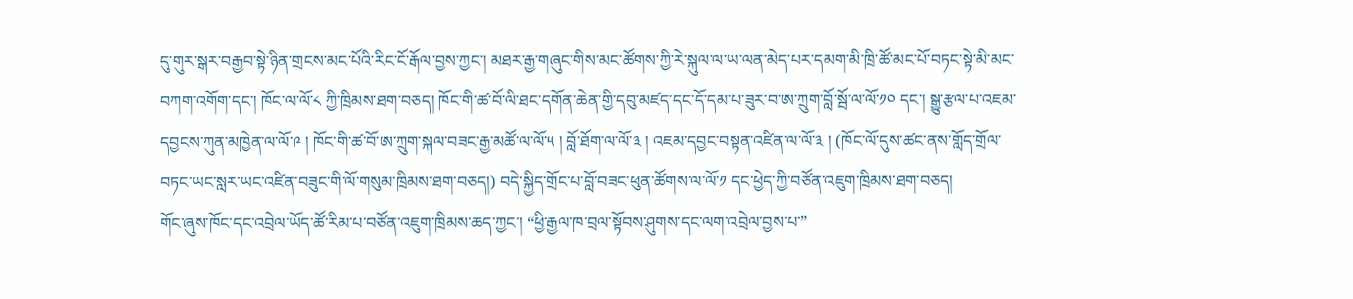དུ་གུར་སྒར་བརྒྱབ་སྟེ་ཉིན་གྲངས་མང་པོའི་རིང་ངོ་རྒོལ་བྱས་ཀྱང་། མཐར་རྒྱ་གཞུང་གིས་མང་ཚོགས་ཀྱི་རེ་སྐུལ་ལ་ཡ་ལན་མེད་པར་དམག་མི་ཁྲི་ཚོ་མང་པོ་བཏང་སྟེ་མི་མང་བཀག་འགོག་དང་། ཁོང་ལ་ལོ་༨ ཀྱི་ཁྲིམས་ཐག་བཅད། ཁོང་གི་ཚ་བོ་ལི་ཐང་དགོན་ཆེན་གྱི་དབུ་མཛད་དང་དོ་དམ་པ་ཟུར་བ་ཨ་ཀྲུག་བློ་སྦོ་ལ་ལོ་༡༠ དང་། སྒྱུ་རྩལ་པ་འཇམ་དབྱངས་ཀུན་མཁྱེན་ལ་ལོ་༩ ། ཁོང་གི་ཚ་བོ་ཨ་ཀྲུག་སྐལ་བཟང་རྒྱ་མཚོ་ལ་ལོ་༥ ། བློ་ཐོག་ལ་ལོ་༣ ། འཇམ་དབྱང་བསྟན་འཛིན་ལ་ལོ་༣ ། (ཁོང་ལོ་དུས་ཚང་ནས་གློད་གྲོལ་བཏང་ཡང་སླར་ཡང་འཛིན་བཟུང་གི་ལོ་གསུམ་ཁྲིམས་ཐག་བཅད།) བདེ་སྐྱིད་གྲོང་པ་བློ་བཟང་ཕུན་ཚོགས་ལ་ལོ་༡ དང་ཕྱེད་ཀྱི་བཙོན་འཇུག་ཁྲིམས་ཐག་བཅད།
གོང་ཞུས་ཁོང་དང་འབྲེལ་ཡོད་ཚོ་རིམ་པ་བཙོན་འཇུག་ཁྲིམས་ཆད་ཀྱང་། “ཕྱི་རྒྱལ་ཁ་བྲལ་སྟོབས་ཤུགས་དང་ལག་འབྲེལ་བྱས་པ་”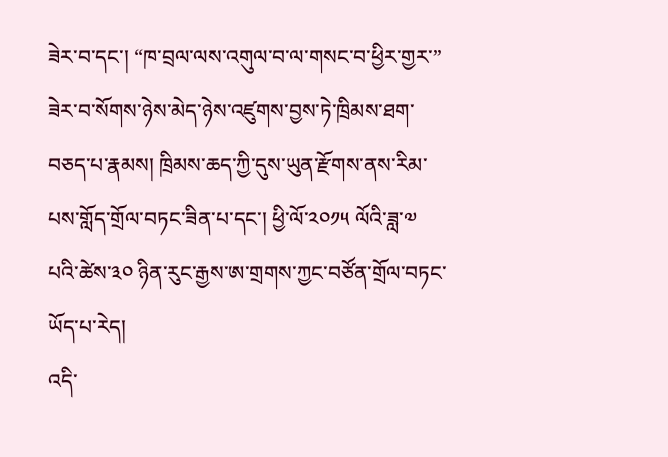ཟེར་བ་དང་། “ཁ་བྲལ་ལས་འགུལ་བ་ལ་གསང་བ་ཕྱིར་གྱར་” ཟེར་བ་སོགས་ཉེས་མེད་ཉེས་འཛུགས་བྱས་ཏེ་ཁྲིམས་ཐག་བཅད་པ་རྣམས། ཁྲིམས་ཆད་ཀྱི་དུས་ཡུན་རྫོགས་ནས་རིམ་པས་གློད་གྲོལ་བཏང་ཟིན་པ་དང་། ཕྱི་ལོ་༢༠༡༥ ལོའི་ཟླ་༧ པའི་ཚེས་༣༠ ཉིན་རུང་རྒྱས་ཨ་གྲགས་ཀྱང་བཙོན་གྲོལ་བཏང་ཡོད་པ་རེད།
འདི་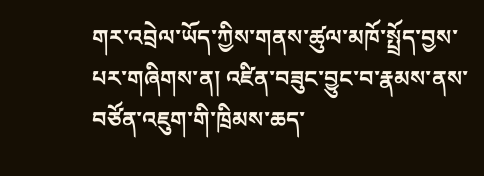གར་འབྲེལ་ཡོད་ཀྱིས་གནས་ཚུལ་མཁོ་སྤྲོད་བྱས་པར་གཞིགས་ན། འཛིན་བཟུང་བྱུང་བ་རྣམས་ནས་བཙོན་འཇུག་གི་ཁྲིམས་ཆད་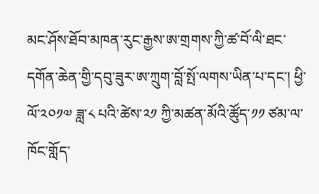མང་ཤོས་ཐོབ་མཁན་རུང་རྒྱས་ཨ་གྲགས་ཀྱི་ཚ་བོ་ལི་ཐང་དགོན་ཆེན་གྱི་དབུ་ཟུར་ཨ་ཀྲུག་བློ་སྤོ་ལགས་ཡིན་པ་དང་། ཕྱི་ལོ་༢༠༡༧ ཟླ་༨ པའི་ཚེས་༢༡ ཀྱི་མཚན་མོའི་ཚོུད་༡༡ ཙམ་ལ་ཁོང་གློད་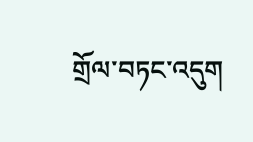གྲོལ་བཏང་འདུག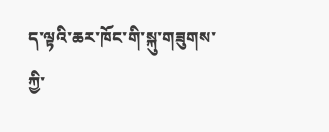ད་ལྟའི་ཆར་ཁོང་གི་སྐུ་གཟུགས་ཀྱི་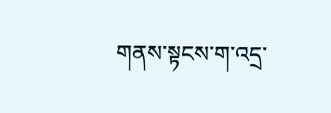གནས་སྟངས་ག་འདྲ་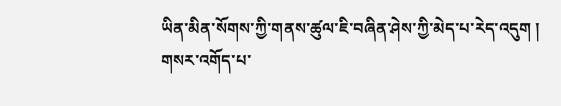ཡིན་མིན་སོགས་ཀྱི་གནས་ཚུལ་ཇི་བཞིན་ཤེས་ཀྱི་མེད་པ་རེད་འདུག །
གསར་འགོད་པ་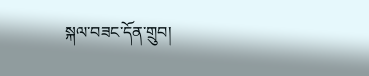སྐལ་བཟང་དོན་གྲུབ།